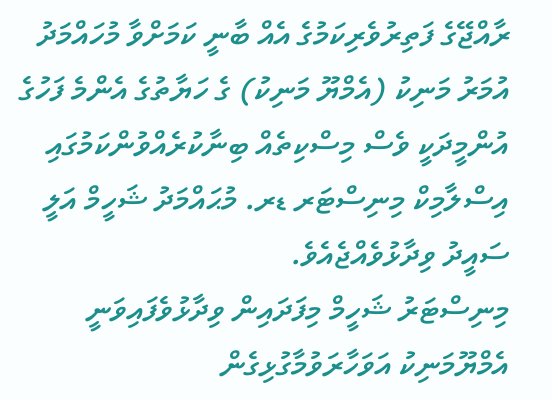ރާއްޖޭގެ ފަތިރުވެރިކަމުގެ އެއް ބާނީ ކަމަށްވާ މުހައްމަދު އުމަރު މަނިކު (އެމްޔޫ މަނިކު) ގެ ހަޔާތުގެ އެންމެ ފަހުގެ އުންމީދަކީ ވެސް މިސްކިތެއް ބިނާކުރެއްވުންކަމުގައި އިސްލާމިކް މިނިސްޓަރ ޑރ. މުޙައްމަދު ޝަހީމް އަލީ ސައީދު ވިދާޅުވެއްޖެއެވެ.
މިނިސްޓަރު ޝަހީމް މިފަދައިން ވިދާޅުވެފައިވަނީ އެމްޔޫމަނިކު އަވަހާރަވުމާގުޅިގެން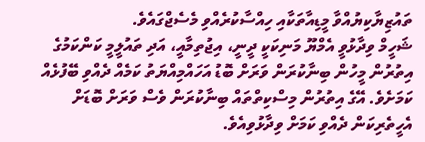ތައުޒިޔާކިޔުއްވާ މީޑިއާތަކާއި ހިއްސާކުރެއްވި މެސެޖްގައެވެ.
ޝަހީމް ވިދާޅުވީ އެމްޔޫ މަނިކަކީ ދީނީ، އިޖުތިމާއީ، އަދި ތައުލީމީ ކަންކަމުގެ އިތުރުން މީހުން ބިނާކުރަން ވަރަށް ބޮޑު އަހައްމިއްޔަތު ކަމެއް ދެއްވި ބޭފުޅެއް ކަމަށެވެ. އޭގެ އިތުރުން މިސްކިތްތައް ބިނާކުރަން ވެސް ވަރަށް ބޮޑަށް އެހީތެރިކަން ދެއްވި ކަމަށް ވިދާޅުވިއެވެ.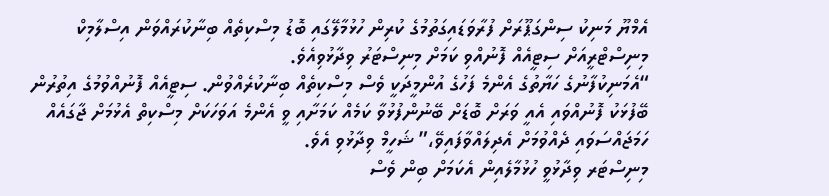އެމްޔޫ މަނިކު ސިންގަޕޫރަށް ފުރާވަޑައިގަތުމުގެ ކުރިން ހުޅުމާލޭގައި ބޮޑު މިސްކިތެއް ބިނާކުރައްވަން އިސްލާމިކް މިނިސްޓްރީއަށް ސިޓީއެއް ފޮނުއްވި ކަމަށް މިނިސްޓަރު ވިދާޅުވިއެވެ.
“އެމަނިކުފާނުގެ ހަޔާތުގެ އެންމެ ފަހުގެ އުންމީދަކީ ވެސް މިސްކިތެއް ބިނާކުރެއްވުން. ސިޓީއެއް ފޮނުއްވުމުގެ އިތުރުން ބޭފުޅަކު ފޮނުއްވައި އެއީ ވަރަށް ބޮޑަށް ބޭނުންފުޅުވާ ކަމެއް ކަމަށާއި ވީ އެންމެ އަވަހަކަށް މިސްކިތް އެޅުމަށް ޖާގައެއް ހަމަޖައްސަވައި ދެއްވުމަށް އެދިލައްވާފައިވޭ،” ޝަހީމް ވިދާޅުވި އެވެ.
މިނިސްޓަރ ވިދާޅުވީ ހުޅުމާލެއިން އެކަމަށް ބިން ވެސް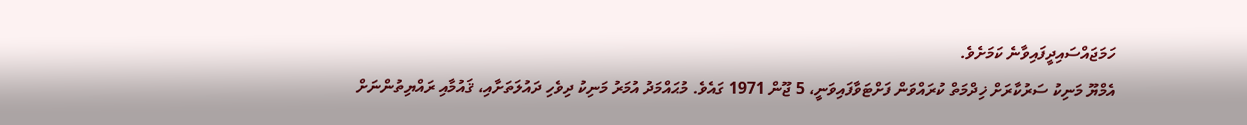ހަމަޖައްސައިދީފައިވާނެ ކަމަށެވެ.
އެމްޔޫ މަނިކު ސަރުކާރަށް ޚިދްމަތް ކުރައްވަން ފަށްޓަވާފައިވަނީ، 5 ޖޫން 1971 ގައެވެ. މުޙައްމަދު އުމަރު މަނިކު ދިވެހި ދައުލަތަށާއި، ޤައުމާއި ރައްޔިތުންނަށް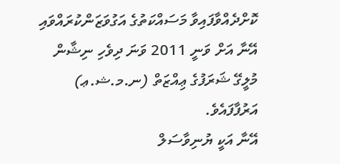ކޮށްދެއްވާފައިވާ މަސައްކަތުގެ އަގުވަޒަންކުރައްވައި އޭނާ އަށް ވަނީ 2011 ވަނަ ދިވެހި ނިޝާން މުލީގޭ ޝަރަފުގެ ޢިއްޒަތް (ނ.މ.ޝ.ޢ) އަރުފާފައެވެ.
އޭނާ އަކީ ޔުނިވާސަލް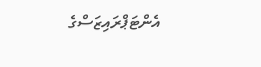އެންޓަޕްރައިޒަސްގެ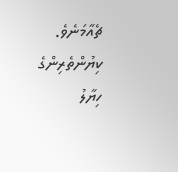ޗެއާމަނެވެ.
ކިޔުންތެރިންގެ ހިޔާލު